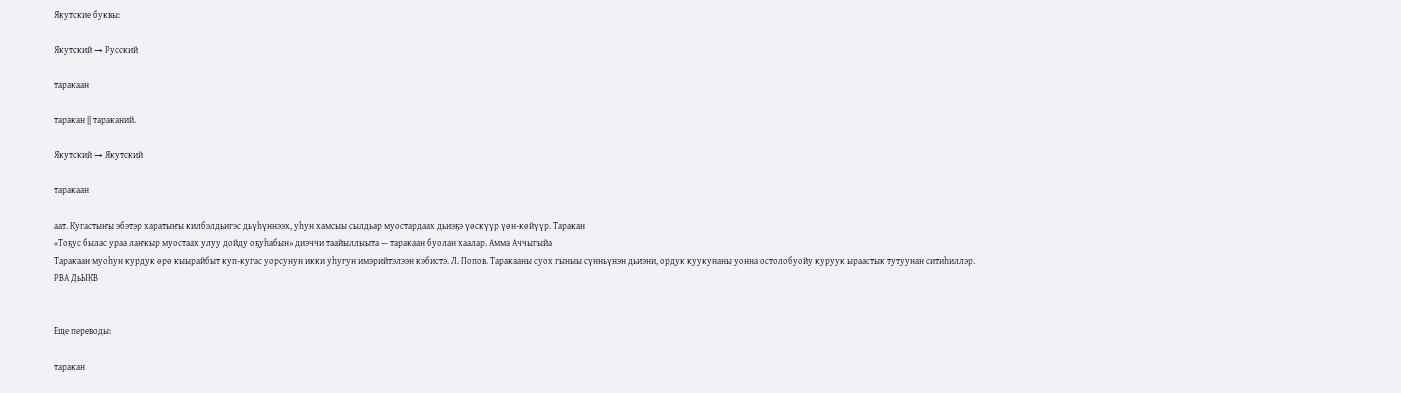Якутские буквы:

Якутский → Русский

таракаан

таракан || тараканий.

Якутский → Якутский

таракаан

аат. Кугастыҥы эбэтэр харатыҥы килбэлдьигэс дьүһүннээх, уһун хамсыы сылдьар муостардаах дьиэҕэ үөскүүр үөн-көйүүр. Таракан
«Тоҕус былас ураа лаҥкыр муостаах улуу дойду оҕуһабын» диэччи таайыллыыта — таракаан буолан хаалар. Амма Аччыгыйа
Таракаан муоһун курдук өрө кыырайбыт куп-кугас уорсунун икки уһугун имэрийтэлээн кэбистэ. Л. Попов. Таракааны суох гыныы сүнньүнэн дьиэни, ордук куукунаны уонна остолобуойу куруук ыраастык тутуунан ситиһиллэр. РВА ДьЫКВ


Еще переводы:

таракан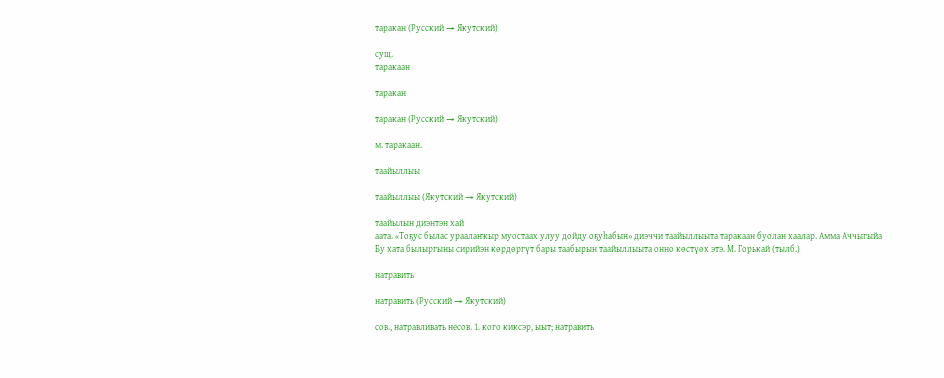таракан (Русский → Якутский)

сущ.
таракаан

таракан

таракан (Русский → Якутский)

м. таракаан.

таайыллыы

таайыллыы (Якутский → Якутский)

таайылын диэнтэн хай
аата. «Тоҕус былас ураалаҥкыр муостаах улуу дойду оҕуһабын» диэччи таайыллыыта таракаан буолан хаалар. Амма Аччыгыйа
Бу хата былыргыны сирийэн көрдөргүт бары таабырын таайыллыыта онно көстүөх этэ. М. Горькай (тылб.)

натравить

натравить (Русский → Якутский)

сов., натравливать несов. 1. кого киксэр, ыыт; натравить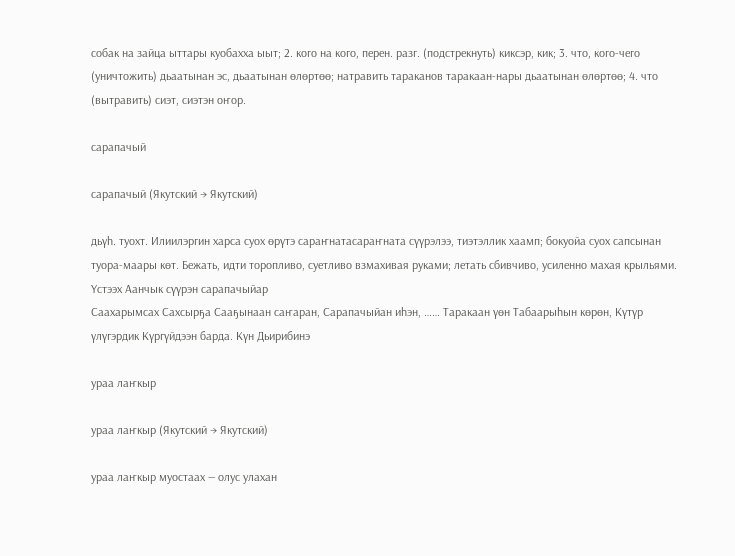собак на зайца ыттары куобахха ыыт; 2. кого на кого, перен. разг. (подстрекнуть) киксэр, кик; 3. что, кого-чего (уничтожить) дьаатынан эс, дьаатынан өлөртөө; натравить тараканов таракаан-нары дьаатынан өлөртөө; 4. что (вытравить) сиэт, сиэтэн оҥор.

сарапачый

сарапачый (Якутский → Якутский)

дьүһ. туохт. Илиилэргин харса суох өрүтэ сараҥнатасараҥната сүүрэлээ, тиэтэллик хаамп; бокуойа суох сапсынан туора-маары көт. Бежать, идти торопливо, суетливо взмахивая руками; летать сбивчиво, усиленно махая крыльями. Үстээх Аанчык сүүрэн сарапачыйар
Саахарымсах Сахсырҕа Сааҕынаан саҥаран, Сарапачыйан иһэн, …… Таракаан үөн Табаарыһын көрөн, Күтүр үлүгэрдик Күргүйдээн барда. Күн Дьирибинэ

ураа лаҥкыр

ураа лаҥкыр (Якутский → Якутский)

ураа лаҥкыр муостаах — олус улахан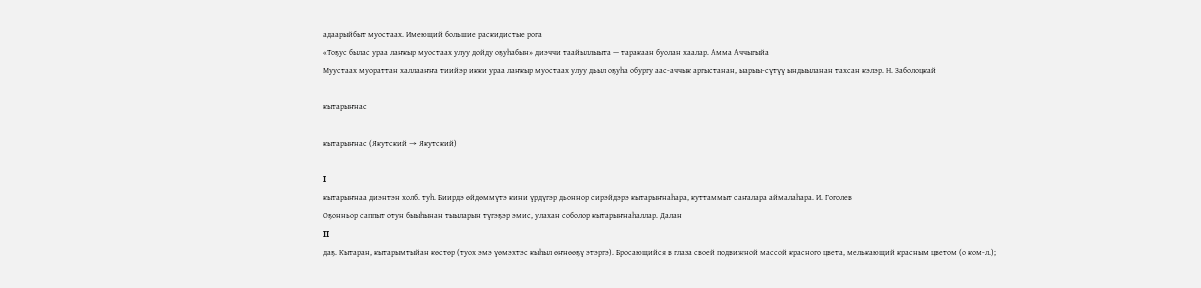адаарыйбыт муостаах. Имеющий большие раскидистые рога
«Тоҕус былас ураа лаҥкыр муостаах улуу дойду оҕуһабын» диэччи таайыллыыта — таракаан буолан хаалар. Амма Аччыгыйа
Муустаах муораттан халлааҥҥа тиийэр икки ураа лаҥкыр муостаах улуу дьыл оҕуһа обургу аас-аччык аргыстанан, ыарыы-сүтүү ындыыланан тахсан кэлэр. Н. Заболоцкай

кытарыҥнас

кытарыҥнас (Якутский → Якутский)

I
кытарыҥнаа диэнтэн холб. туһ. Биирдэ өйдөммүтэ кини үрдүгэр дьоннор сирэйдэрэ кытарыҥнаһара, куттаммыт саҥалара аймалаһара. И. Гоголев
Оҕонньор саппыт отун быыһынан тыыларын түгэҕэр эмис, улахан соболор кытарыҥнаһаллар. Далан
II
даҕ. Кытаран, кытарымтыйан көстөр (туох эмэ үөмэхтэс кыһыл өҥнөөҕү этэргэ). Бросающийся в глаза своей подвижной массой красного цвета, мелькающий красным цветом (о ком-л.);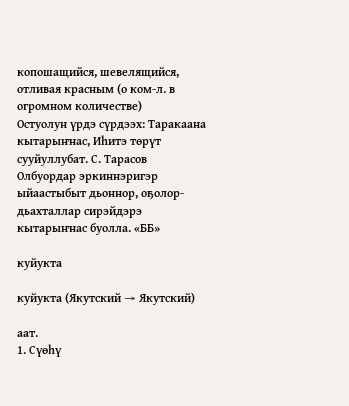копошащийся, шевелящийся, отливая красным (о ком-л. в огромном количестве)
Остуолун үрдэ сүрдээх: Таракаана кытарыҥнас, Иһитэ төрүт сууйуллубат. С. Тарасов
Олбуордар эркиннэригэр ыйаастыбыт дьоннор, оҕолор-дьахталлар сирэйдэрэ кытарыҥнас буолла. «ББ»

куйукта

куйукта (Якутский → Якутский)

аат.
1. Сүөһү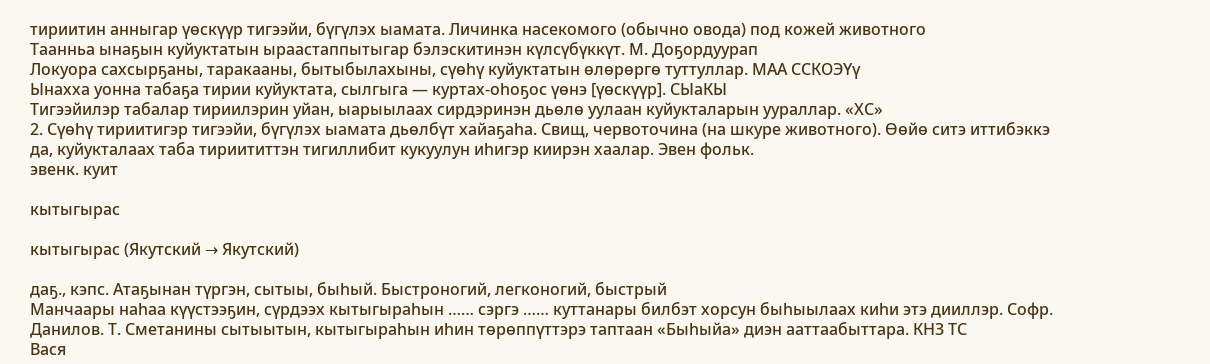тириитин анныгар үөскүүр тигээйи, бүгүлэх ыамата. Личинка насекомого (обычно овода) под кожей животного
Таанньа ынаҕын куйуктатын ыраастаппытыгар бэлэскитинэн күлсүбүккүт. М. Доҕордуурап
Локуора сахсырҕаны, таракааны, бытыбылахыны, сүөһү куйуктатын өлөрөргө туттуллар. МАА ССКОЭҮү
Ынахха уонна табаҕа тирии куйуктата, сылгыга — куртах-оһоҕос үөнэ [үөскүүр]. СЫаКЫ
Тигээйилэр табалар тириилэрин уйан, ыарыылаах сирдэринэн дьөлө уулаан куйукталарын уураллар. «ХС»
2. Сүөһү тириитигэр тигээйи, бүгүлэх ыамата дьөлбүт хайаҕаһа. Свищ, червоточина (на шкуре животного). Өөйө ситэ иттибэккэ да, куйукталаах таба тириититтэн тигиллибит кукуулун иһигэр киирэн хаалар. Эвен фольк.
эвенк. куит

кытыгырас

кытыгырас (Якутский → Якутский)

даҕ., кэпс. Атаҕынан түргэн, сытыы, быһый. Быстроногий, легконогий, быстрый
Манчаары наһаа күүстээҕин, сүрдээх кытыгыраһын …… сэргэ …… куттанары билбэт хорсун быһыылаах киһи этэ дииллэр. Софр. Данилов. Т. Сметанины сытыытын, кытыгыраһын иһин төрөппүттэрэ таптаан «Быһыйа» диэн ааттаабыттара. КНЗ ТС
Вася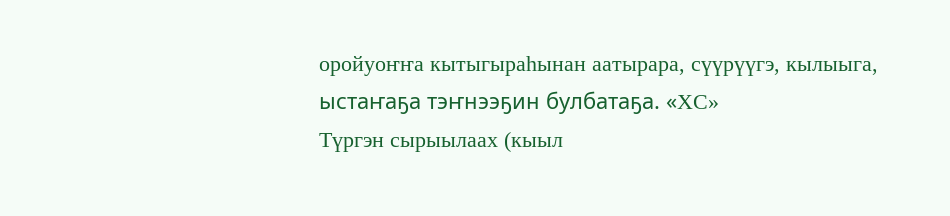оройуоҥҥа кытыгыраһынан аатырара, сүүрүүгэ, кылыыга, ыстаҥаҕа тэҥнээҕин булбатаҕа. «ХС»
Түргэн сырыылаах (кыыл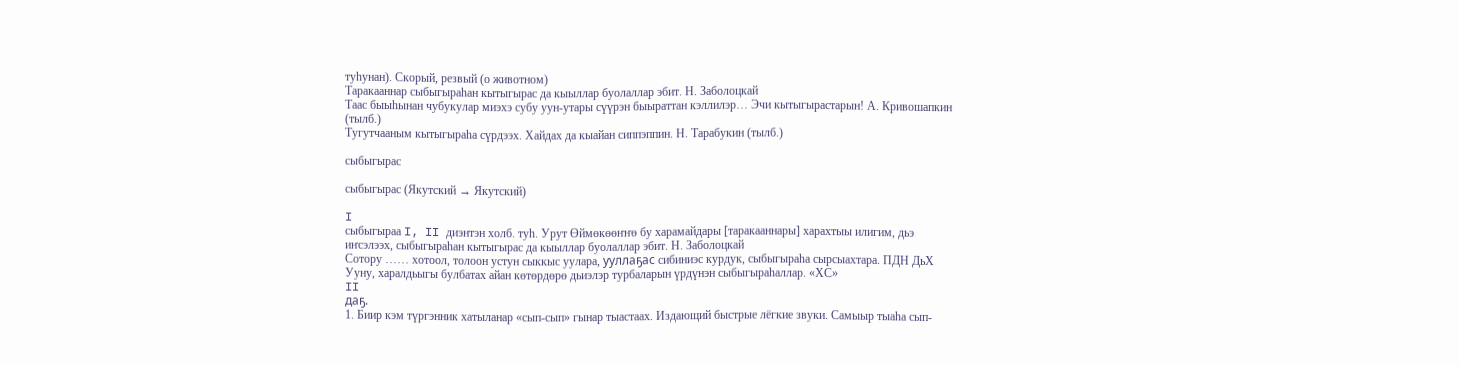туһунан). Скорый, резвый (о животном)
Таракааннар сыбыгыраһан кытыгырас да кыыллар буолаллар эбит. Н. Заболоцкай
Таас быыһынан чубукулар миэхэ субу уун-утары сүүрэн быыраттан кэллилэр… Эчи кытыгырастарын! А. Кривошапкин (тылб.)
Тугутчааным кытыгыраһа сүрдээх. Хайдах да кыайан сиппэппин. Н. Тарабукин (тылб.)

сыбыгырас

сыбыгырас (Якутский → Якутский)

I
сыбыгыраа I, II диэнтэн холб. туһ. Урут Өймөкөөҥҥө бу харамайдары [таракааннары] харахтыы илигим, дьэ иҥсэлээх, сыбыгыраһан кытыгырас да кыыллар буолаллар эбит. Н. Заболоцкай
Сотору …… хотоол, толоон устун сыккыс уулара, ууллаҕас сибиниэс курдук, сыбыгыраһа сырсыахтара. ПДН ДьХ
Ууну, харалдьыгы булбатах айан көтөрдөрө дьиэлэр турбаларын үрдүнэн сыбыгыраһаллар. «ХС»
II
даҕ.
1. Биир кэм түргэнник хатыланар «сып-сып» гынар тыастаах. Издающий быстрые лёгкие звуки. Самыыр тыаһа сып-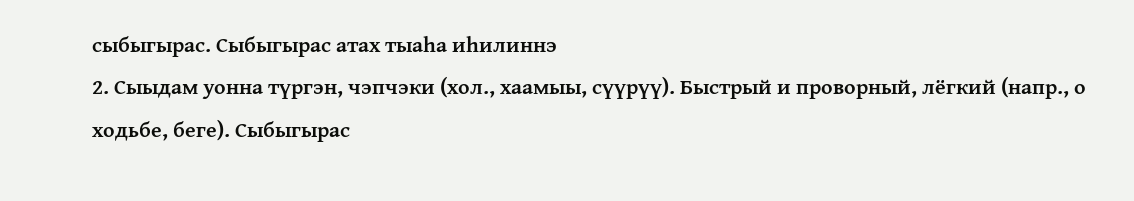сыбыгырас. Сыбыгырас атах тыаһа иһилиннэ
2. Сыыдам уонна түргэн, чэпчэки (хол., хаамыы, сүүрүү). Быстрый и проворный, лёгкий (напр., о ходьбе, беге). Сыбыгырас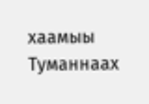хаамыы
Туманнаах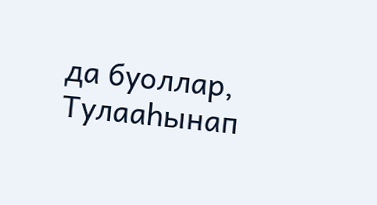да буоллар, Тулааһынап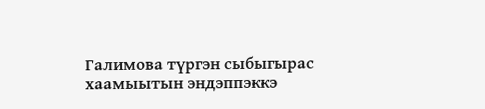Галимова түргэн сыбыгырас хаамыытын эндэппэккэ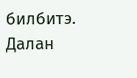билбитэ. Далан